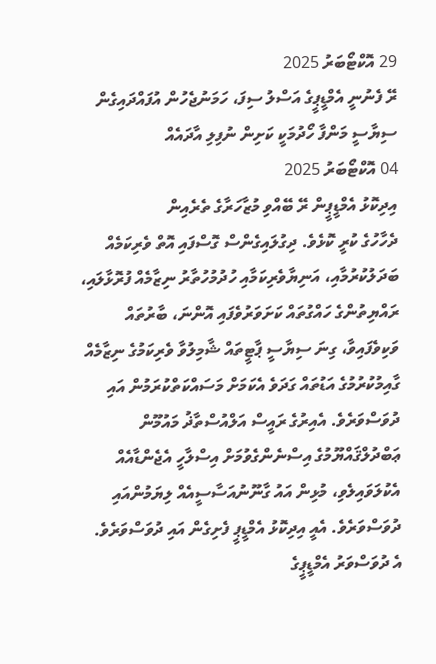29 އޮކްޓޯބަރު 2025
ރޭ ފެނުނީ އެމްޑީޕީގެ އަސްލު ސިފަ، ހަމަނުޖެހުން އުފައްދައިގެން ސިޔާސީ މަންފާ ހޯދުމަކީ ކަށިން ނުފިލި އާދައެއް
04 އޮކްޓޯބަރު 2025
އިދިކޮޅު އެމްޑީޕީން ރޭ ބޭއްވި މުޒާހަރާގެ ތެރެއިން
ދެހާހުގެ ކުރީ ކޮޅެވެ. ދިގުލައިގެންސް ގޮސްފައި އޮތް ވެރިކަމެއް ބަދަލުކުރުމާއި، އަނިޔާވެރިކަމާއި ހުދުމުހުތާރު ނިޒާމެއް ފުރޮޅާލައި، ރައްޔިތުންގެ ހައްގުތައް ކަށަވަރުވެފައި އޮންނަ، ބާރުތައް ވަކިވެފައިވާ، ގިނަ ސިޔާސީ ޕާޓީތައް ޝާމިލުވާ ވެރިކަމުގެ ނިޒާމެއް ގާއިމުކުރުމުގެ އަޑުތައް ގަދަވެ އެކަމަށް މަސައްކަތްކުރަމުން އައި ދުވަސްވަރެވެ. އެއިރުގެ ރައީސް އަލްއުސްތާޛު މައުމޫން ޢަބްދުލްޤައްޔޫމުގެ އިސްނެންގެވުމަށް އިސްލާހީ އެޖެންޑާއެއް އެކުލަވައިލެވި، މުޅިން އައު ގާނޫނުއަސާސީއެއް ލިޔަމުންއައި ދުވަސްވަރެވެ. އެއީ އިދިކޮޅު އެމްޑީޕީ ފެށިގެން އައި ދުވަސްވަރެވެ.
އެ ދުވަސްވަރު އެމްޑީޕީގެ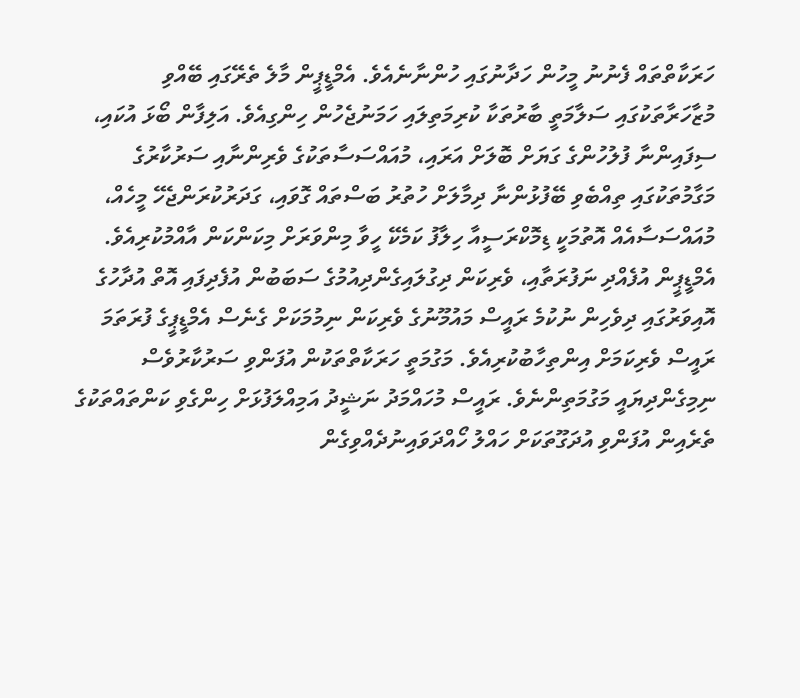ހަރަކާތްތައް ފެނުނު މީހުން ހަދާނުގައި ހުންނާނެއެވެ. އެމްޑީޕީން މާލެ ތެރޭގައި ބޭއްވި މުޒާހަރާތަކުގައި ސަލާމަތީ ބާރުތަކާ ކުރިމަތިލައި ހަމަނުޖެހުން ހިންގިއެވެ. އަލިފާން ބޯޅަ އުކައި، ސިފައިންނާ ފުލުހުންގެ ގަޔަށް ބޮލަށް އަރައި، މުއައްސަސާތަކުގެ ވެރިންނާއި ސަރުކާރުގެ މަގާމުތަކުގައި ތިއްބެވި ބޭފުޅުންނާ ދިމާލަށް ހުތުރު ބަސްތައް ގޮވައި، ގަދަރުކުރަންޖެހޭ މީހެއް، މުއައްސަސާއެއް އޮތުމަކީ ޑިމޮކްރަސީއާ ހިލާފު ކަމެކޭ ހީވާ މިންވަރަށް މިކަންކަން އާއްމުކުރިއެވެ.
އެމްޑީޕީން އުފެއްދި ނަފުރަތާއި، ވެރިކަން ދިގުލައިގެންދިއުމުގެ ސަބަބުން އުފެދިފައި އޮތް އުދާހުގެ އޮއިވަރުގައި ދިވެހިން ނުކުމެ ރައީސް މައުމޫނުގެ ވެރިކަން ނިމުމަކަށް ގެނެސް އެމްޑީޕީގެ ފުރަތަމަ ރައީސް ވެރިކަމަށް އިންތިހާބުކުރިއެވެ. މަގުމަތީ ހަރަކާތްތަކުން އުފަންވި ސަރުކާރުވެސް ނިމިގެންދިޔައީ މަގުމަތިންނެވެ. ރައީސް މުހައްމަދު ނަޝީދު އަމިއްލަފުޅަށް ހިންގެވި ކަންތައްތަކުގެ ތެރެއިން އުފަންވި އުދަގޫތަކަށް ހައްލު ހޯއްދަވައިނުދެއްވިގެން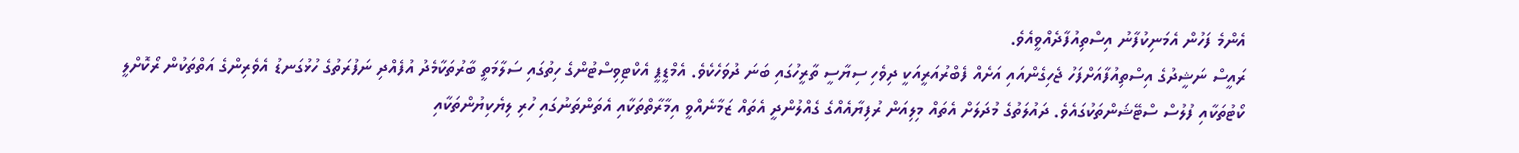އެންމެ ފަހުން އެމަނިކުފާނު އިސްތިއުފާދެއްވީއެވެ.
ރައީސް ނަޝީދުގެ އިސްތިއުފާއަށްފަހު ޖެހިގެންއައި އަށެއް ފެބްރުއަރީއަކީ ދިވެހި ސިޔާސީ ތާރީހުގައި ބަނަ ދުވަހެކެވެ. އެމްޑީޕީ އެކްޓިވިސްޓުންގެ ހިތުގައި ސަލާމަތީ ބާރުތަކާމެދު އުފެއްދި ނަފުރަތުގެ ހުޅުގަނޑު އެވެރިންގެ އަތްތަކުން ރޯކޮށްލީ ކޯޓުތަކާއި ފުލުސް ސްޓޭޝަންތަކުގައެވެ. ދައުލަތުގެ މުދަލަށް އެތައް މިލިއަން ރުފިޔާއެއްގެ ގެއްލުންދީ އެތައް ޒަމާނެއްވީ އިމާރާތްތަކާއި އެތަންތަނުގައި ހުރި ލިޔެކިޔުންތަކާއި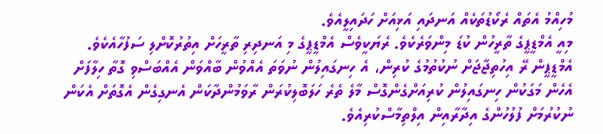މުހިއްމު އެތައް ރެކޯޑުތަކެއް އަނދައި އަޅިއަށް ހަދައިލީއެވެ.
މިއީ އެމްޑީޕީގެ ތާރީހުން ކުޑަ މިންވަރެކެވެ. ރެޔަކީވެސް އެމްޑީޕީގެ މި އަނދިރި ތާރީހަށް އިތުރުކޮށްލި ސަފުހާއެކެވެ. އެމްޑީޕީން ރޭ އިހުތިޖާޖަށް ނުކުތުމުގެ ކުރިން، އެ ހިނގައިލުން ނުވަތަ އެއްވުން ބާއްވަން އެއްބަސްވި ގޮތާ ހިލާފަށް އެހެން މަގަކުން ހިނގައިލުން ކުރިއަށްގެންގޮސް މާލެ ތެރެ ހަލަބޮލިކުރަން ރާވަމުންދާކަން އެނގިގެން އެގޮތަށް އެކަން ނުކުރުމަށް ފުލުހުންގެ އިދާރާއިން އިލްތިމާސްކުރިއެވެ.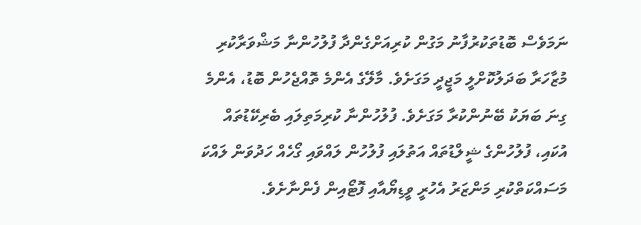ނަމަވެސް ބޮޑުތަކުރުފާނު މަގުން ކުރިއަށްގެންދާ ފުލުހުންނާ މަޝްވަރާކުރި މުޒާހަރާ ބަދަލުކޮށްލީ މަޖީދީ މަގަށެވެ. މާލޭގެ އެންމެ ތޮއްޖެހުން ބޮޑު، އެންމެ ގިނަ ބަޔަކު ބޭނުންކުރާ މަގަށެވެ. ފުލުހުންނާ ކުރިމަތިލައި ބެރިކޭޑުތައް އުކައި، ފުލުހުންގެ ޝީލްޑުތައް އަތުލައި ފުލުހުން ލައްވައި ގޯހެއް ހަދުވަން ލައްކަ މަސައްކަތްކުރި މަންޒަރު އެހުރީ ވީޑިޔޯއާއި ފޮޓޯއިން ފެންނާށެވެ.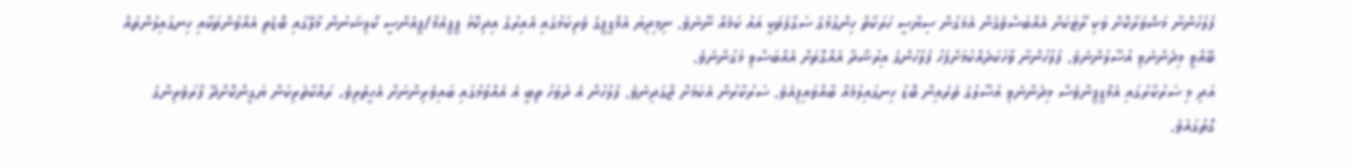ފުލުހުންނާ މަޝްވަރާކޮށް ވަކި ރޫޓަކަށް އެއްބަސްވެގެން އެމަގުން ސިޔާސީ ހަރަކާތް ހިންގުމުގެ ސަގާފަތަކީ އައު ކަމެއް ނޫނެވެ. ނިމިދިޔަ އެމްޑީޕީގެ ވެރިކަމުގައި އެއިރުގެ އިދިކޮޅު ޕީޕީއެމް/ޕީއެންސީ ކޯލިޝަނުން މާލޭގައި ބޮޑެތި އެއްވުންތަކާއި ހިނގައިލުންތައް ބޭއްވީ މިދެންނެވި އުސޫލުންނެވެ. ފުލުހުންނާ ވާހަކަދެއްކުމަށްފަހު ފުލުހުންގެ އިރުޝާދާ އެއްގޮތަށް އެއްބަސްވި މަގުންނެވެ.
އަދި މި ސަރުކާރުގައި އެމްޑީޕީންވެސް މިދެންނެވި އުސޫލުގެ ތެރެއިން ބޮޑު ހިނގައިލުމެއް ބާއްވައިފިއެވެ. ސަރުކާރުން އެކަމަށް ޖާގަދިނެވެ. ފުލުހުން އެ ދުވަހު ތިބީ އެ އެއްވުމުގައި ބައިވެރިންނަށް އެހީތެރިވެ، ރައްކާތެރިކަން ޔަގީންކޮށްދޭ ފާރަވެރިންގެ ގޮތުގައެވެ.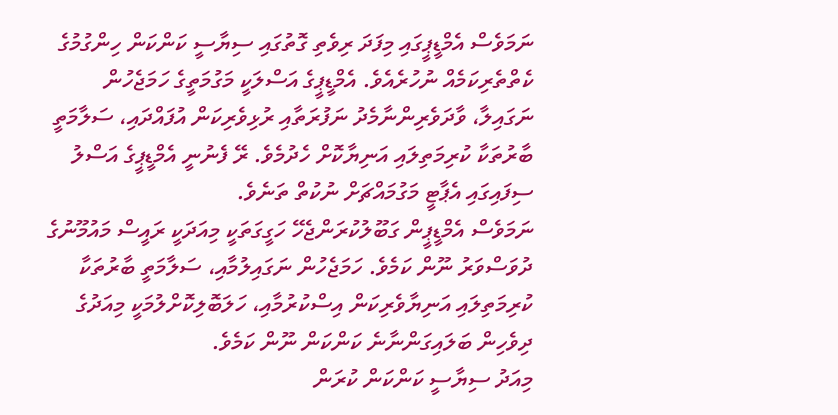ނަމަވެސް އެމްޑީޕީގައި މިފަދަ ރިވެތި ގޮތުގައި ސިޔާސީ ކަންކަން ހިންގުމުގެ ކެތްތެރިކަމެއް ނުހުރެއެވެ. އެމްޑީޕީގެ އަސްލަކީ މަގުމަތީގެ ހަމަޖެހުން ނަގައިލާ، ވާދަވެރިންނާމެދު ނަފުރަތާއި ރުޅިވެރިކަން އުފައްދައި، ސަލާމަތީ ބާރުތަކާ ކުރިމަތިލައި އަނިޔާކޮށް ހެދުމެވެ. ރޭ ފެނުނީ އެމްޑީޕީގެ އަސްލު ސިފައިގައި އެޕާޓީ މަގުމައްޗަށް ނުކުތް ތަނެވެ.
ނަމަވެސް އެމްޑީޕީން ގަބޫލުކުރަންޖެހޭ ހަގީގަތަކީ މިއަދަކީ ރައީސް މައުމޫނުގެ ދުވަސްވަރު ނޫން ކަމެވެ. ހަމަޖެހުން ނަގައިލުމާއި، ސަލާމަތީ ބާރުތަކާ ކުރިމަތިލައި އަނިޔާވެރިކަން އިސްކުރުމާއި، ހަލަބޮލިކޮށްލުމަކީ މިއަދުގެ ދިވެހިން ބަލައިގަންނާނެ ކަންކަން ނޫން ކަމެވެ.
މިއަދު ސިޔާސީ ކަންކަން ކުރަން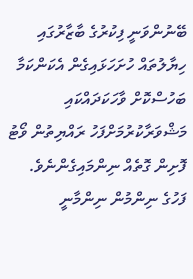ބޭނުންވަނީ ފިކުރުގެ ބާޒާރުގައި ހިޔާލުތައް ހުށަހަޅައިގެން އެކަންކަމާ ބަހުސްކޮށް ވާހަކަދައްކައި މަޝްވަރާކުރުމަށްފަހު ރައްޔިތުން ވޯޓު ފޮށިން ގޮތެއް ނިންމައިގެންނެވެ. ފަހުގެ ނިންމުން ނިންމާނީ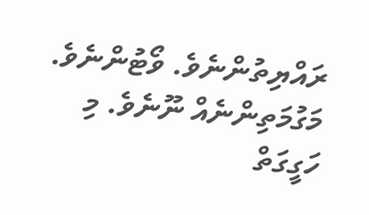ރައްޔިތުންނެވެ. ވޯޓުންނެވެ. މަގުމަތިންނެއް ނޫނެވެ. މި ހަގީގަތް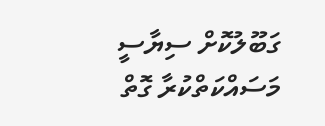ގަބޫލުކޮށް ސިޔާސީ މަސައްކަތްކުރާ ގޮތް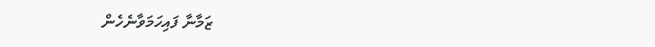ޒަމާނާ ފައިހަމަވާނެހެން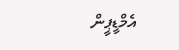އެމްޑީޕީން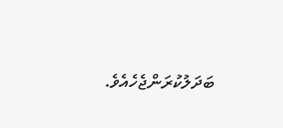ބަދަލުކުރަންޖެހެއެވެ.